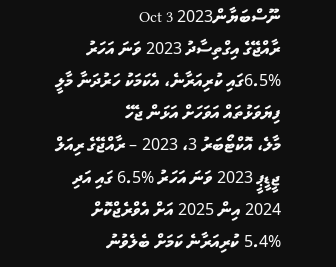ނޫސްބަޔާން2023 Oct 3
ރާއްޖޭގެ އިގްތިސާދު 2023 ވަނަ އަހަރު %6.5ގައި ކުރިއަރާނެ، އެކަމަކު ހަރުދަނާ މާލީ ފިޔަވަޅުތައް އަވަހަށް އަޅަން ޖެހޭ
މާލެ، އޮކްޓޯބަރު 3، 2023 – ރާއްޖޭގެ ރިއަލް ޖީޑީޕީ 2023 ވަނަ އަހަރު %6.5 ގައި އަދި 2024 އިން 2025 އަށް އެވްރެޖްކޮށް %5.4 ކުރިއަރާނެ ކަމަށް ބެލެވުނު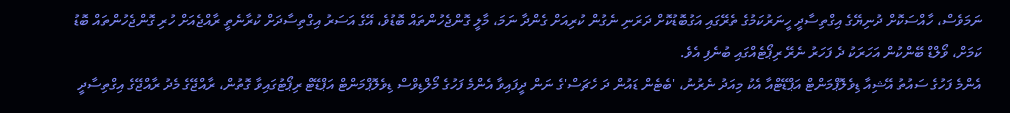ނަމަވެސް، ހާއްސަކޮށް ދުނިޔޭގެ އިގްތިސާދީ ހީނަރުކަމުގެ ތެރޭގައި އަގުބޮޑުކޮށް ދަރަނި ނެގުން ކުރިއަށް ގެންދާ ނަމަ، މާލީ ގޮންޖެހުންތައް ބޮޑުވެ، އޭގެ އަސަރު އިގްތިސާދަށް ކުރާނެތީ ރާއްޖެއަށް ހުރި ގޮންޖެހުންތައް ބޮޑު ކަމަށް، ވޯލްޑް ބޭންކުން އަހަރަކު ދެ ފަހަރު ނެރޭ ރިޕޯޓެއްގައި ބުނެފި އެވެ.
އެންމެ ފަހުގެ ސައުތު އޭޝިއާ ޑިވެލޮޕްމަންޓް އަޕްޑޭޓްއާ އެކު މިއަދު ނެރުނު، 'ބެޓެން ޑައުން ދަ ހެޗަސް'ގެ ނަން ދީފައިވާ އެންމެ ފަހުގެ މޯލްޑިވްސް ޑިވެލޮޕްމަންޓް އަޕްޑޭޓް ރިޕޯޓުގައިވާ ގޮތުން، ރާއްޖޭގެ މެދު ރާއްޖޭގެ އިގްތިސާދީ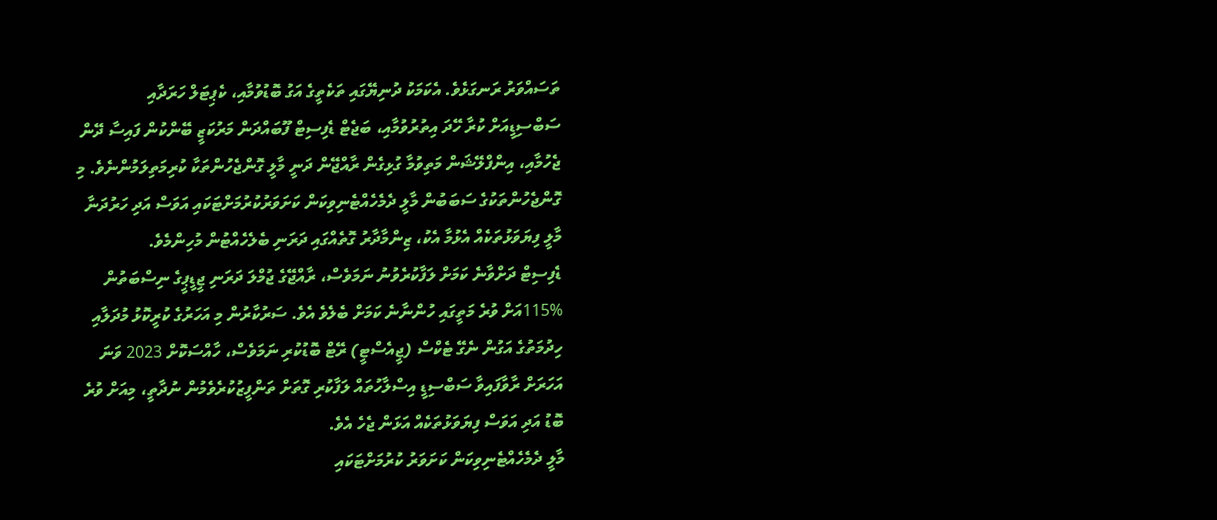ތަސައްވަރު ރަނގަޅެވެ. އެކަމަކު ދުނިޔޭގައި ތަކެތީގެ އަގު ބޮޑުވުމާއި، ކެޕިޓަލް ހަރަދާއި ސަބްސިޑީއަށް ކުރާ ހޭދަ އިތުރުވުމާއި، ބަޖެޓް ޑެފިސިޓް ފޫބައްދަން މަރުކަޒީ ބޭންކުން ފައިސާ ދޭން ޖެހުމާއި، އިންފްލޭޝަން މަތިވުމާ ގުޅިގެން ރާއްޖޭން ދަނީ މާލީ ގޮންޖެހުންތަކާ ކުރިމަތިލަމުންނެވެ. މި ގޮންޖެހުންތަކުގެ ސަބަބުން މާލީ ދެމެހެއްޓެނިވިކަން ކަށަވަރުކުރުމަށްޓަކައި އަވަސް އަދި ހަރުދަނާ މާލީ ފިޔަވަޅުތަކެއް އެޅުމާ އެކު، ޒިންމާދާރު ގޮތެއްގައި ދަރަނި ބެލެހެއްޓުން މުހިންމެވެ.
ޑެފިސިޓް ދަށްވާނެ ކަމަށް ލަފާކުރެވުނު ނަމަވެސް، ރާއްޖޭގެ ޖުމްލަ ދަރަނި ޖީޑީޕީގެ ނިސްބަތުން %115އަށް ވުރެ މަތީގައި ހުންނާނެ ކަމަށް ބެލެވެ އެވެ. ސަރުކާރުން މި އަހަރުގެ ކުރީކޮޅު މުދަލާއި ހިދުމަތުގެ އަގުން ނެގޭ ޓެކްސް (ޖީއެސްޓީ) ރޭޓް ބޮޑުކުރި ނަމަވެސް، ހާއްސަކޮށް 2023 ވަނަ އަހަރަށް ރާވާފައިވާ ސަބްސިޑީ އިސްލާހުތައް ލަފާކުރި ގޮތަށް ތަންފީޒުކުރެވެމުން ނުދާތީ، މިއަށް ވުރެ ބޮޑު އަދި އަވަސް ފިޔަވަޅުތަކެއް އަޅަން ޖެހެ އެވެ.
މާލީ ދެމެހެއްޓެނިވިކަން ކަށަވަރު ކުރުމަށްޓަކައި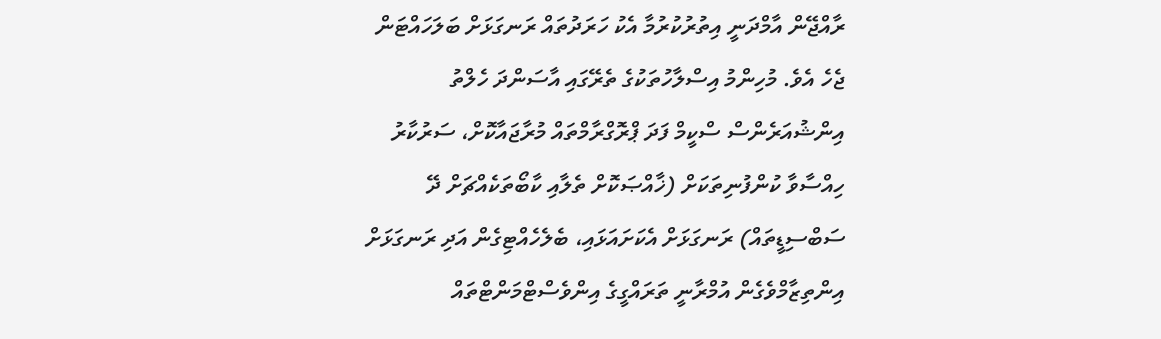ރާއްޖޭން އާމްދަނީ އިތުރުކުރުމާ އެކު ހަރަދުތައް ރަނގަޅަށް ބަލަހައްޓަން ޖެހެ އެވެ. މުހިންމު އިސްލާހުތަކުގެ ތެރޭގައި އާސަންދަ ހެލްތު އިންޝުއަރެންސް ސްކީމް ފަދަ ޕްރޮގްރާމްތައް މުރާޖައާކޮށް، ސަރުކާރު ހިއްސާވާ ކުންފުނިތަކަށް (ޚާއްޞަކޮށް ތެލާއި ކާބޯތަކެއްޗަށް ދޭ ސަބްސިޑީތައް) ރަނގަޅަށް އެކަށައަޅައި، ބެލެހެއްޓިގެން އަދި ރަނގަޅަށް އިންތިޒާމްވެގެން އުމްރާނީ ތަރައްގީގެ އިންވެސްޓްމަންޓްތައް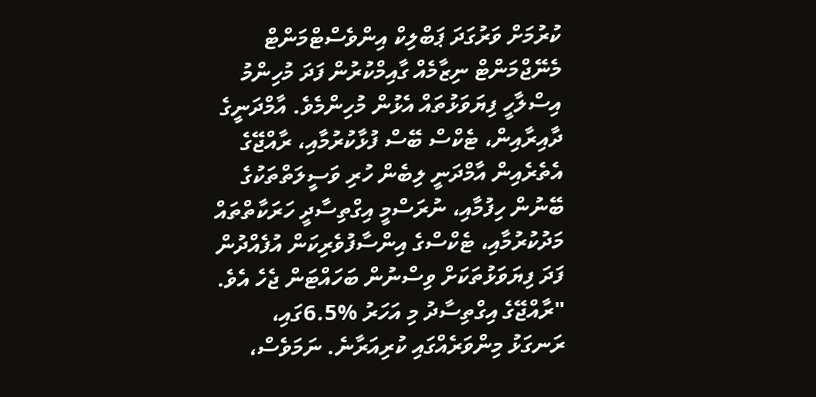ކުރުމަށް ވަރުގަދަ ޕަބްލިކް އިންވެސްޓްމަންޓް މެނޭޖްމަންޓް ނިޒާމެއް ގާއިމްކުރުން ފަދަ މުހިންމު އިސްލާހީ ފިޔަވަޅުތައް އެޅުން މުހިންމެވެ. އާމްދަނީގެ ދާއިރާއިން، ޓެކްސް ބޭސް ފުޅާކުރުމާއި، ރާއްޖޭގެ އެތެރެއިން އާމްދަނީ ލިބެން ހުރި ވަސީލަތްތަކުގެ ބޭނުން ހިފުމާއި، ނުރަސްމީ އިގްތިސާދީ ހަރަކާތްތައް މަދުކުރުމާއި، ޓެކްސްގެ އިންސާފުވެރިކަން އުފެއްދުން ފަދަ ފިޔަވަޅުތަކަށް ވިސްނުން ބަހައްޓަން ޖެހެ އެވެ.
"ރާއްޖޭގެ އިގްތިސާދު މި އަހަރު %6.5ގައި، ރަނގަޅު މިންވަރެއްގައި ކުރިއަރާނެ. ނަމަވެސް،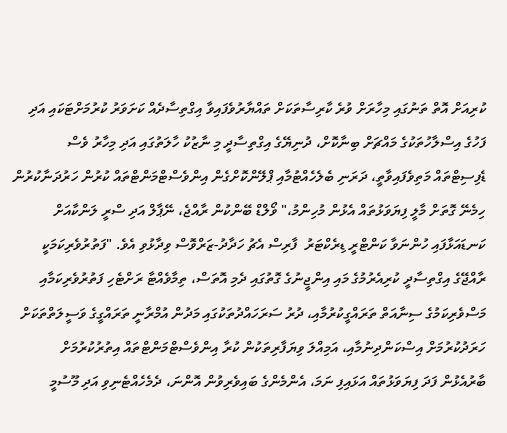ކުރިއަށް އޮތް ތަނުގައި މިހާރަށް ވުރެ ކާރިސާތަކަށް ތައްޔާރުވެފައިވާ އިގްތިސާދެއް ކަށަވަރު ކުރުމަށްޓަކައި އަދި ފަހުގެ އިސްލާހުތަކުގެ މައްޗަށް ބިނާކޮށް، ދުނިޔޭގެ އިގްތިސާދީ މި ނާޒުކު ހާލަތުގައި އަދި މިހާރު ވެސް ޑެފިސިޓްތައް މަތިވެފައިވާތީ، ދަރަނި ބެލެހެއްޓުމާއި ޕްލޭންކޮށްގެން އިންވެސްޓްމަންޓްތައް ކުރުން ހަރުދަނާކުރުން ހިމެނޭ ގޮތަށް މާލީ ފިޔަވަޅުތައް އެޅުން މުހިންމު،" ވޯލްޑް ބޭންކުން ރާއްޖެ، ނޭޕާލް އަދި ސްރީ ލަންކާއަށް ކަނޑައަޅާފައި ހުންނަވާ ކަންޓްރީ ޑިރެކްޓަރު  ފާރިސް އެޗު ހަދާދު-ޒަރްވޮސް ވިދާޅުވި އެވެ. "ފަތުރުވެރިކަމަކީ ރާއްޖޭގެ އިގްތިސާދީ ކުރިއެރުމުގެ މައި އިންޖީނުގެ ގޮތުގައި ދެމި އޮތަސް، ތިމާވެއްޓާ ރަށްޓެހި ފަތުރުވެރިކަމާއި މަސްވެރިކަމުގެ ސިނާއަތް ތަރައްގީކުރުމާއި، ދުރު ސަރަހައްދުތަކުގައި މަދުން އުމްރާނީ ތަރައްގީގެ ވަސީލަތްތަކަށް ހަރަދުކުރުމަށް އިސްކަންދިނުމާއި، އަމިއްލަ ވިޔަފާރިތަކުން ކުރާ އިންވެސްޓްމަންޓްތައް އިތުރުކުރުމަށް ބާރުއެޅުން ފަދަ ފިޔަވަޅުތައް އަޅައިފި ނަމަ، އެންމެންގެ ބައިވެރިވުން އޮންނަ، ދެމެހެއްޓެނިވި އަދި މޫސުމީ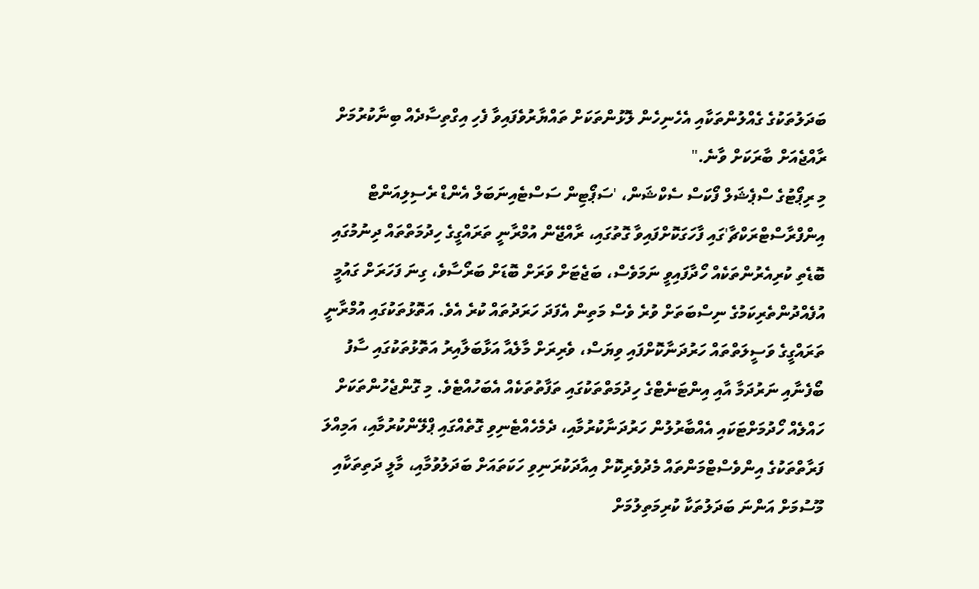ބަދަލުތަކުގެ ގެއްލުންތަކާއި އެހެނިހެން ލޮޅުންތަކަށް ތައްޔާރުވެފައިވާ ފެހި އިގްތިސާދެއް ބިނާކުރުމަށް ރާއްޖެއަށް ބާރަކަށް ވާނެ."
މި ރިޕޯޓުގެ ސްޕެޝަލް ފޯކަސް ސެކްޝަން، 'ސަޕޯޓިން ސަސްޓެއިނަބަލް އެންޑް ރެސިލިއަންޓް އިންފްރާސްޓްރަކްޗާ'ގައި ފާހަގަކޮށްފައިވާ ގޮތުގައި، ރާއްޖޭން އުމްރާނީ ތަރައްގީގެ ހިދުމަތްތައް ދިނުމުގައި ބޮޑެތި ކުރިއެރުންތަކެއް ހޯދާފައިވީ ނަމަވެސް، ބަޖެޓަށް ވަރަށް ބޮޑަށް ބަރޯސާވެ، ގިނަ ފަހަރަށް ގައުމީ އުފެއްދުންތެރިކަމުގެ ނިސްބަތަށް ވުރެ ވެސް މަތިން އެފަދަ ހަރަދުތައް ކުރެ އެވެ. އަތޮޅުތަކުގައި އުމްރާނީ ތަރައްގީގެ ވަސީލަތްތައް ހަރުދަނާކޮށްފައި ވިޔަސް، ވެރިރަށް މާލެއާ އަޅާބަލާއިރު އަތޮޅުތަކުގައި ސާފު ބޯފެނާއި ނަރުދަމާ އާއި އިންޓަނެޓްގެ ހިދުމަތްތަކުގައި ތަފާތުތަކެއް އެބަހުއްޓެވެ. މި ގޮންޖެހުންތަކަށް ހައްލެއް ހޯދުމަށްޓަކައި އެއްބާރުލުން ހަރުދަނާކުރުމާއި، ދެމެހެއްޓެނިވި ގޮތެއްގައި ޕްލޭންކުރުމާއި، އަމިއްލަ ފަރާތްތަކުގެ އިންވެސްޓްމަންތައް މެދުވެރިކޮށް އިއާދަކުރަނިވި ހަކަތައަށް ބަދަލުވުމާއި، މާލީ ދަތިތަކާއި މޫސުމަށް އަންނަ ބަދަލުތަކާ ކުރިމަތިލުމަށް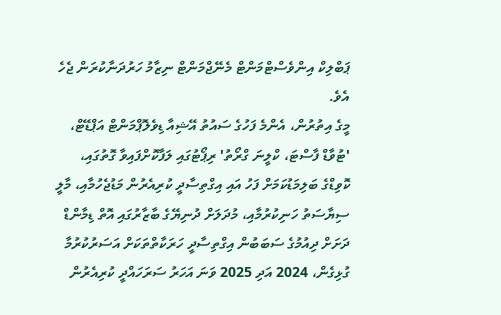ޕަބްލިކް އިންވެސްޓްމަންޓް މެނޭޖްމަންޓް ނިޒާމު ހަރުދަނާކުރަން ޖެހެ އެވެ.
މީގެ އިތުރުން، އެންމެ ފަހުގެ ސައުތު އޭޝިއާ ޑިވެލޮޕްމަންޓް އަޕްޑޭޓް، 'ޓުވާޑް ފާސްޓަ، ކްލީނަ ގްރޯތު' ރިޕޯޓުގައި ލަފާކޮށްފައިވާ ގޮތުގައި، ކޮވިޑްގެ ބަލިމަޑުކަމަށް ފަހު އައި އިގްތިސާދީ ކުރިއެރުން މަޑުޖެހުމާއި، މާލީ ސިޔާސަތު ހަނިކުރުމާއި، މުދަލަށް ދުނިޔޭގެ ބާޒާރުގައި އޮތް ޑިމާންޑް ދަށަށް ދިއުމުގެ ސަބަބުން އިގްތިސާދީ ހަރަކާތްތަކަށް އަސަރުކުރުމާ ގުޅިގެން، 2024 އަދި 2025 ވަނަ އަހަރު ސަރަހައްދީ ކުރިއެރުން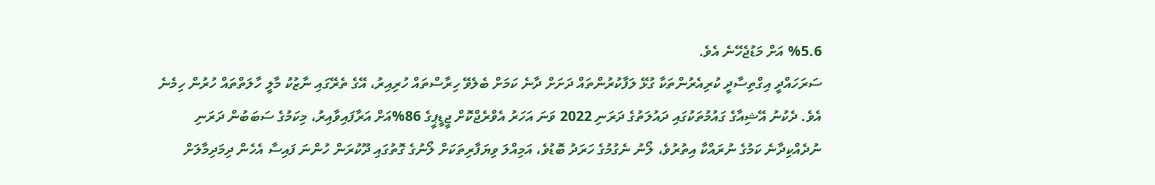%5.6 އަށް މަޑުޖެހޭނެ އެވެ.
ސަރަހައްދީ އިގްތިސާދީ ކުރިއެރުންތަކާ ގުޅޭ ލަފާކުރުންތައް ދަށަށް ދާނެ ކަމަށް ބެލެވޭ ހިރާސްތައް ހުރިއިރު، އޭގެ ތެރޭގައި ނާޒުކު މާލީ ހާލަތްތައް ހުރުން ހިމެނެ އެވެ. ދެކުނު އޭޝިއާގެ ގައުމުތަކުގައި ދައުލަތުގެ ދަރަނި 2022 ވަނަ އަހަރު އެވްރެޖްކޮށް ޖީޑީޕީގެ 86%އަށް އަރާފައިވާއިރު، މިކަމުގެ ސަބަބުން ދަރަނި ނުދެއްކިދާނެ ކަމުގެ ނުރައްކާ އިތުރުވެ، ލޯނު ނެގުމުގެ ހަރަދު ބޮޑުވެ، އަމިއްލަ ވިޔަފާރިތަކަށް ލޯނުގެ ގޮތުގައި ދޫކުރަން ހުންނަ ފައިސާ އެހެން ދިމަދިމާލަށް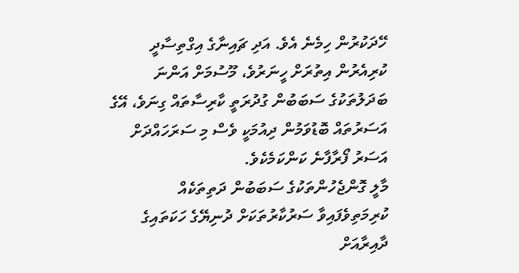ހޭދަކުރުން ހިމެނެ އެވެ. އަދި ޗައިނާގެ އިގްތިސާދީ ކުރިއެރުން އިތުރަށް ހީނަރުވެ، މޫސުމަށް އަންނަ ބަދަލުތަކުގެ ސަބަބުން ގުދުރަތީ ކާރިސާތައް ގިނަވެ، އޭގެ އަސަރުތައް ބޮޑުވަމުން ދިއުމަކީ ވެސް މި ސަރަހައްދަށް އަސަރު ފޯރާފާނެ ކަންކަމެކެވެ.
މާލީ ގޮންޖެހުންތަކުގެ ސަބަބުން ދަތިތަކެއް ކުރިމަތިވެފައިވާ ސަރުކާރުތަކަށް ދުނިޔޭގެ ހަކަތައިގެ ދާއިރާއަށް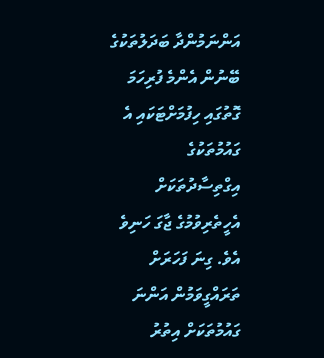އަންނަމުންދާ ބަދަލުތަކުގެ ބޭނުން އެންމެ ފުރިހަމަ ގޮތުގައި ހިފުމަށްޓަކައި އެ ގައުމުތަކުގެ އިގްތިސާދުތަކަށް އެހީތެރިވުމުގެ ޖާގަ ހަނިވެ އެވެ. ގިނަ ފަހަރަށް ތަރައްގީވަމުން އަންނަ ގައުމުތަކަށް އިތުރު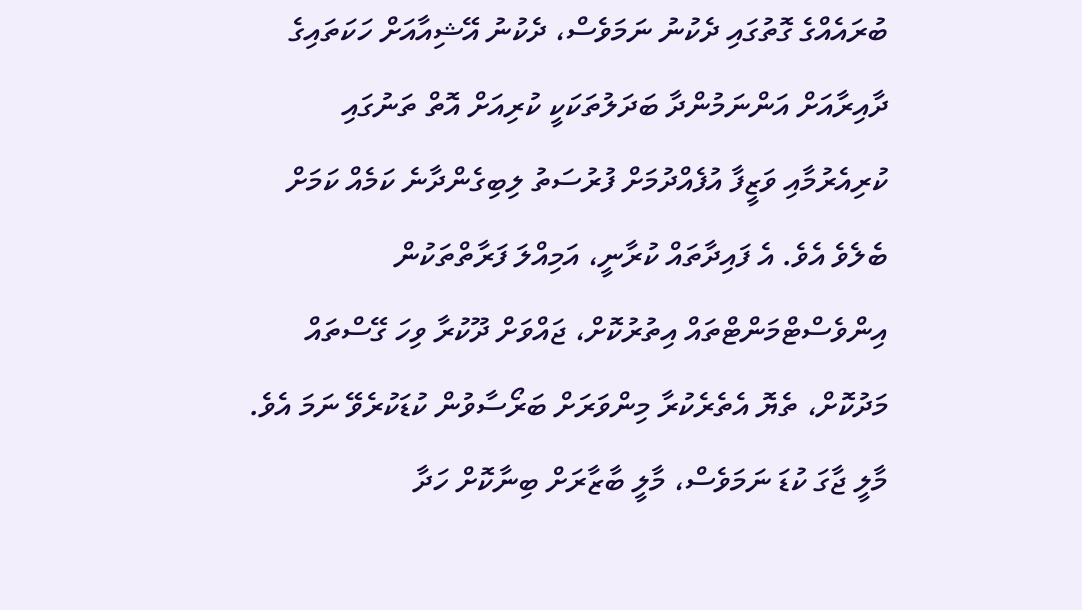ބުރައެއްގެ ގޮތުގައި ދެކުނު ނަމަވެސް، ދެކުނު އޭޝިއާއަށް ހަކަތައިގެ ދާއިރާއަށް އަންނަމުންދާ ބަދަލުތަކަކީ ކުރިއަށް އޮތް ތަނުގައި ކުރިއެރުމާއި ވަޒީފާ އުފެއްދުމަށް ފުރުސަތު ލިބިގެންދާނެ ކަމެއް ކަމަށް ބެލެވެ އެވެ. އެ ފައިދާތައް ކުރާނީ، އަމިއްލަ ފަރާތްތަކުން އިންވެސްޓްމަންޓްތައް އިތުރުކޮށް، ޖައްވަށް ދޫކުރާ ވިހަ ގޭސްތައް މަދުކޮށް، ތެޔޮ އެތެރެކުރާ މިންވަރަށް ބަރޯސާވުން ކުޑަކުރެވޭ ނަމަ އެވެ. މާލީ ޖާގަ ކުޑަ ނަމަވެސް، މާލީ ބާޒާރަށް ބިނާކޮށް ހަދާ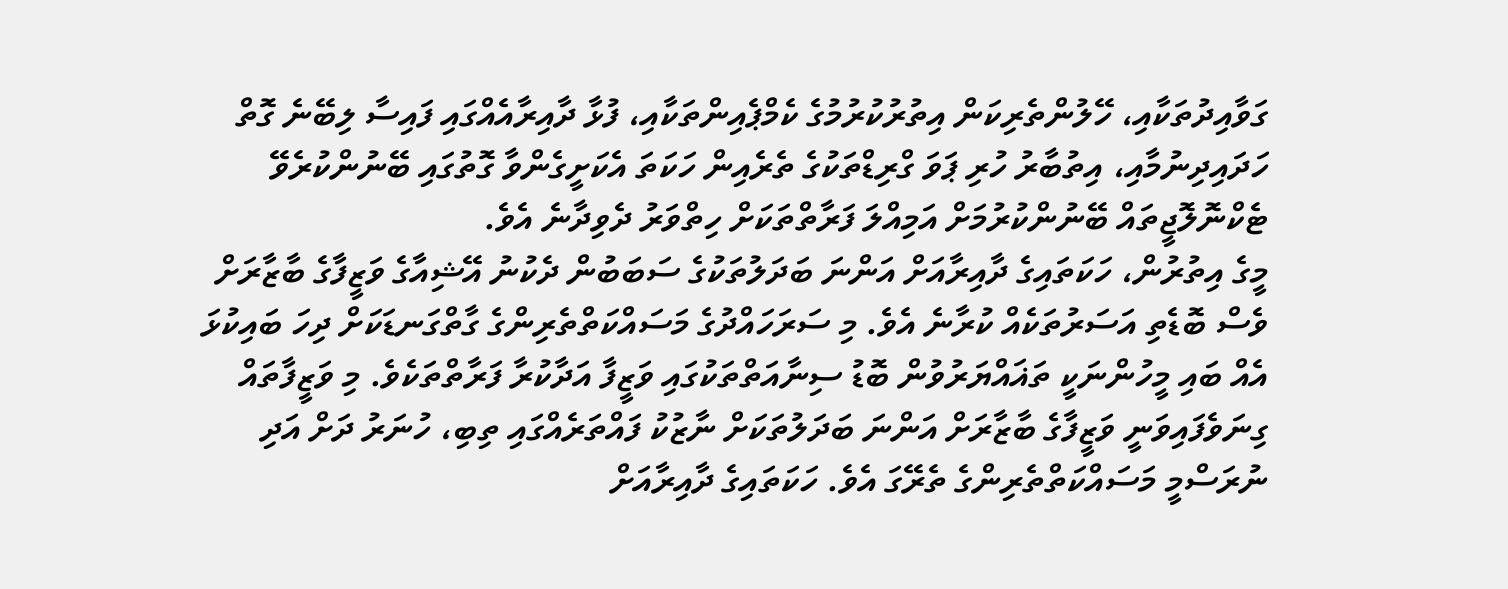ގަވާއިދުތަކާއި، ހޭލުންތެރިކަން އިތުރުކުރުމުގެ ކެމްޕެއިންތަކާއި، ފުޅާ ދާއިރާއެއްގައި ފައިސާ ލިބޭނެ ގޮތް ހަދައިދިނުމާއި، އިތުބާރު ހުރި ޕަވަ ގްރިޑްތަކުގެ ތެރެއިން ހަކަތަ އެކަށީގެންވާ ގޮތުގައި ބޭނުންކުރެވޭ ޓެކްނޮލޮޖީތައް ބޭނުންކުރުމަށް އަމިއްލަ ފަރާތްތަކަށް ހިތްވަރު ދެވިދާނެ އެވެ.
މީގެ އިތުރުން، ހަކަތައިގެ ދާއިރާއަށް އަންނަ ބަދަލުތަކުގެ ސަބަބުން ދެކުނު އޭޝިއާގެ ވަޒީފާގެ ބާޒާރަށް ވެސް ބޮޑެތި އަސަރުތަކެއް ކުރާނެ އެވެ. މި ސަރަހައްދުގެ މަސައްކަތްތެރިންގެ ގާތްގަނޑަކަށް ދިހަ ބައިކުޅަ އެއް ބައި މީހުންނަކީ ތަޣައްޔަރުވުން ބޮޑު ސިނާއަތްތަކުގައި ވަޒީފާ އަދާކުރާ ފަރާތްތަކެވެ. މި ވަޒީފާތައް ގިނަވެފައިވަނީ ވަޒީފާގެ ބާޒާރަށް އަންނަ ބަދަލުތަކަށް ނާޒުކު ފައްތަރެއްގައި ތިބި، ހުނަރު ދަށް އަދި ނުރަސްމީ މަސައްކަތްތެރިންގެ ތެރޭގަ އެވެ. ހަކަތައިގެ ދާއިރާއަށް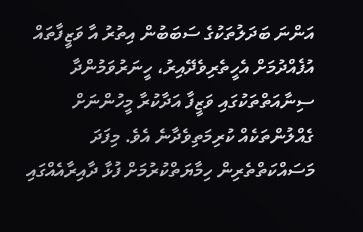އަންނަ ބަދަލުތަކުގެ ސަބަބުން އިތުރު އާ ވަޒީފާތައް އުފެއްދުމަށް އެހީތެރިވެދޭއިރު، ހީނަރުވަމުންދާ ސިނާއަތްތަކުގައި ވަޒީފާ އަދާކުރާ މީހުންނަށް ގެއްލުންތަކެއް ކުރިމަތިވެދާނެ އެވެ. މިފަދަ މަސައްކަތްތެރިން ހިމާޔަތްކުރުމަށް ފުޅާ ދާއިރާއެއްގައި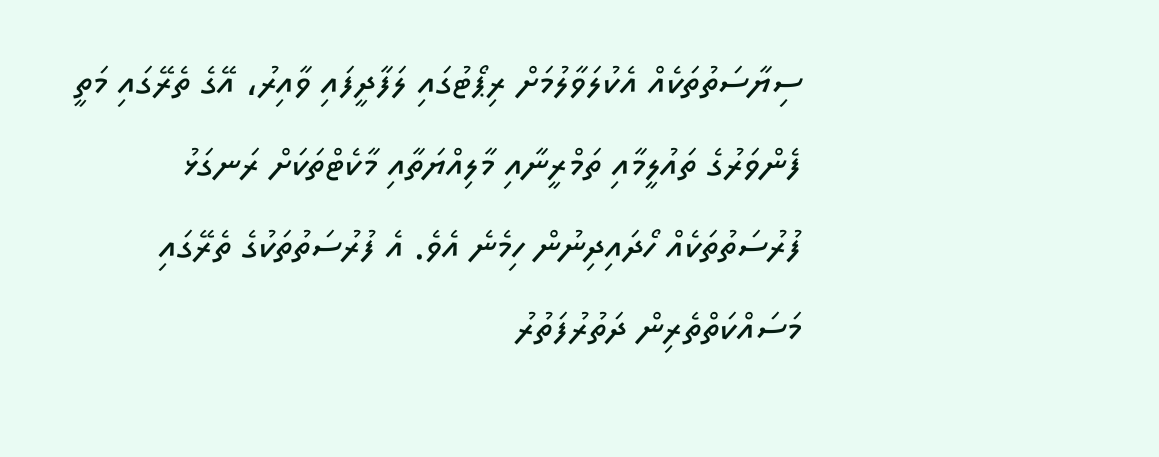ސިޔާސަތުތަކެއް އެކުލަވާލުމަށް ރިޕޯޓުގައި ލަފާދީފައި ވާއިރު، އޭގެ ތެރޭގައި މަތީ ފެންވަރުގެ ތައުލީމާއި ތަމްރީނާއި މާލިއްޔަތާއި މާކެޓްތަކަށް ރަނގަޅު ފުރުސަތުތަކެއް ހޯދައިދިނުން ހިމެނެ އެވެ. އެ ފުރުސަތުތަކުގެ ތެރޭގައި މަސައްކަތްތެރިން ދަތުރުފަތުރު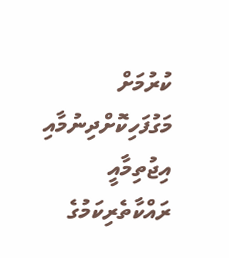ކުރުމަށް މަގުފަހިކޮށްދިނުމާއި އިޖުތިމާއީ ރައްކާތެރިކަމުގެ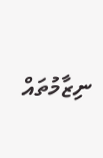ނިޒާމުތައް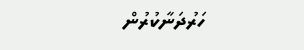ހަރުދަނާކުރުން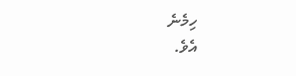ހިމެނެ
އެވެ.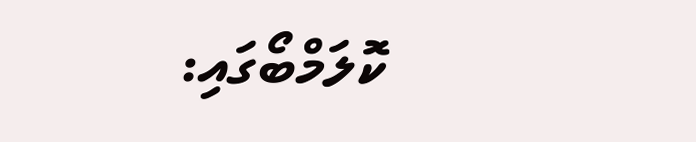ކޮލަމްބޯގައި: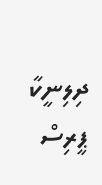ދިލިނީކާ ޕީރިސް